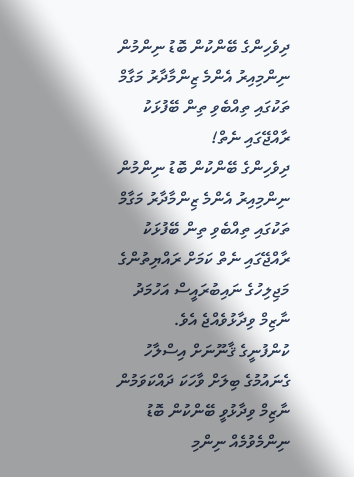ދިވެހިންގެ ބޭންކުން ބޮޑު ނިންމުން ނިންމިއިރު އެންމެ ޒިންމާދާރު މަގާމް ތަކުގައި ތިއްބެވި ތިން ބޭފުޅަކު ރާއްޖޭގައި ނެތް!
ދިވެހިންގެ ބޭންކުން ބޮޑު ނިންމުން ނިންމިއިރު އެންމެ ޒިންމާދާރު މަގާމް ތަކުގައި ތިއްބެވި ތިން ބޭފުޅަކު ރާއްޖޭގައި ނެތް ކަމަށް ރައްޔިތުންގެ މަޖިލިހުގެ ނައިބުރައީސް އަހުމަދު ނާޒިމް ވިދާޅުވެއްޖެ އެވެ.
ކުންފުނީގެ ޤާނޫނަށް އިސްލާހު ގެނައުމުގެ ބިލަށް ވާހަކަ ދައްކަވަމުން ނާޒިމް ވިދާޅުވީ ބޭންކުން ބޮޑު ނިންމެވުމެއް ނިންމި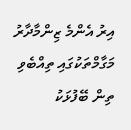އިރު އެންމެ ޒިންމާދާރު މަގާމްތަކުގައި ތިއްބެވި ތިން ބޭފުޅަކު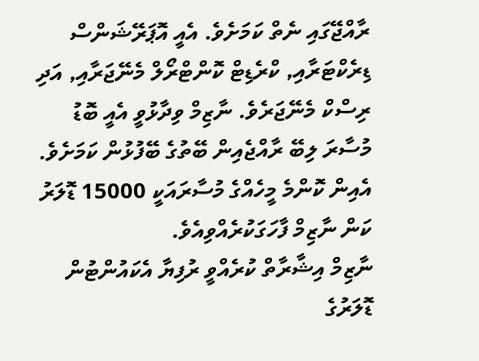ރާއްޖޭގައި ނެތް ކަމަށެވެ. އެއީ އޮޕަރޭޝަންސް ޑިރެކްޓަރާއި, ކްރެޑިޓް ކޮންޓްރޯލް މެނޭޖަރާއި, އަދި ރިސްކް މެނޭޖަރެވެ. ނާޒިމް ވިދާޅުވީ އެއީ ބޮޑު މުސާރަ ލިބޭ ރާއްޖެއިން ބޭތުގެ ބޭފުޅުން ކަމަށެވެ. އެއިން ކޮންމެ މީހެއްގެ މުސާރައަކީ 15000 ޑޮލަރު ކަން ނާޒިމް ފާހަގަކުރެއްވިއެވެ.
ނާޒިމް އިޝާރާތް ކުރެއްވީ ރުފިޔާ އެކައުންޓުން ޑޮލަރުގެ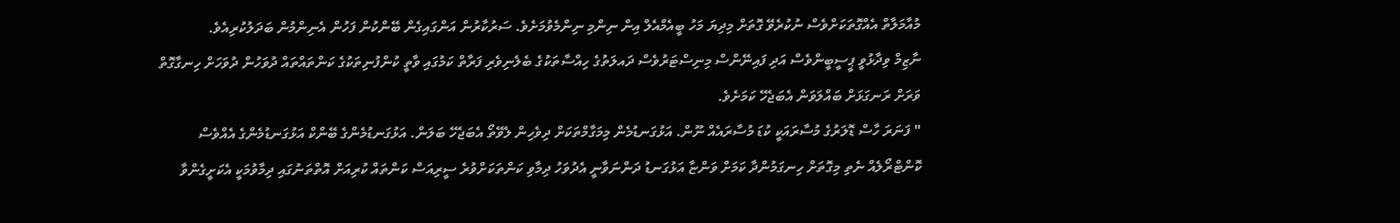މުއާމަލާތް އެއްގޮތަކަށްވެސް ނުކުރެވޭ ގޮތަށް މިދިޔަ މަހު ބީއެމްއެލް އިން ނިންމި ނިންމެވުމަށެވެ. ސަރުކާރުން އަންގައިގެން ބޭންކުން ފަހުން އެނިންމުން ބަދަލުކުރިއެވެ.
ނާޒިމް ވިދާޅުވީ ޕީސީބީންވެސް އަދި ފައިނޭންސް މިނިސްޓަރުވެސް ދައލަތުގެ ހިއްސާތަކުގެ ބެލެނިވެރި ފަރާތް ކަމުގައި ވާތީ ކުންފުނިތަކުގެ ކަންތައްތައް ދުވަހުން ދުވަހަށް ހިނގާގޮތް ވަރަށް ރަނގަޅަށް ބައްލަވަން އެބަޖެހޭ ކަމަށެވެ.
" ފަނަރަ ހާސް ޑޮލަރުގެ މުސާރައަކީ ކުޑަ މުސާރައެއް ނޫން. އަޅުގަނޑުމެން މިމަގާމްތަކަށް ދިވެހިން ލެވޭތޯ އެބަޖެހޭ ބަލަން. އަޅުގަނޑުމެންގެ ބޭންކް އަޅުގަނޑުމެންގެ އެއްވެސް ކޮންޓްރޯލެއް ނެތި މިގޮތަށް ހިނގަމުންދާ ކަމަށް ވަންޏާ އަޅުގަނޑު ދަންނަވާނީ އެދުވަހު ދިމާވި ކަންތަކަށްވުރެ ސީރިއަސް ކަންތައް ކުރިއަށް އޮތްތަނުގައި ދިމާވުމަކީ އެކަށީގެންވާ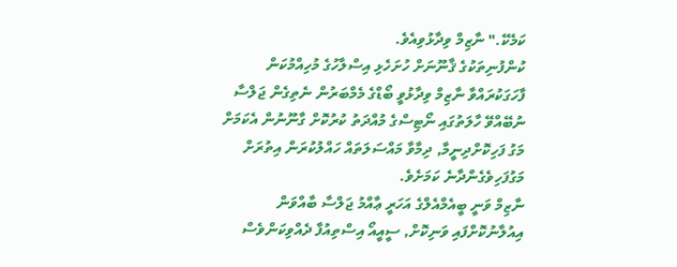ކަމެކޭ." ނާޒިމް ވިދާޅުވިއެވެ.
ކުންފުނިތަކުގެ ޤާނޫނަށް ހުށަހެޅި އިސްލާހުގެ މުހިއްމުކަން ފާހަގަކުރައްވާ ނާޒިމް ވިދާޅުވީ ބޯޑްގެ މެމްބަރުން ނެތިގެން ޖަލްސާ ނުބޭއްވޭ ހާލަތުގައި ނޯޓިސްގެ މުއްދަތު ކުރުކޮށް ގާނޫނުން އެކަމަށް މަގު ފަހިކޮށްދިނީމާ, ދިމާވާ މައްސަލަތައް ހައްލުކުރަން އިތުރަށް މަގުފަހިވެގެންދާނެ ކަމަށެވެ.
ނާޒިމް ވަނީ ބީއެމްއެލްގެ އަހަރީ ޢާއްމު ޖަލްސާ ބާއްވަން އިއުލާނުކޮށްފައި ވަނިކޮށް, ސީއީއޯ އިސްތިއުފާ ދެއްވިކަންވެސް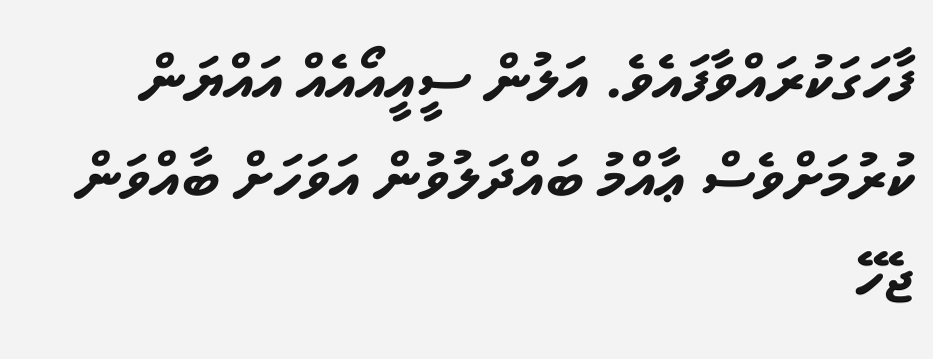ފާހަގަކުރައްވާފައެވެ. އަލުން ސީއީއޯއެއް އައްޔަން ކުރުމަށްވެސް ޢާއްމު ބައްދަލުވުން އަވަހަށް ބާއްވަން ޖެހޭ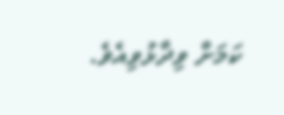ކަމަށް ވިދާޅުވިއެވެ.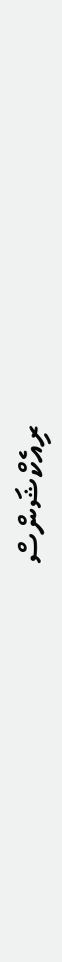ރިއެކްޝަންސް